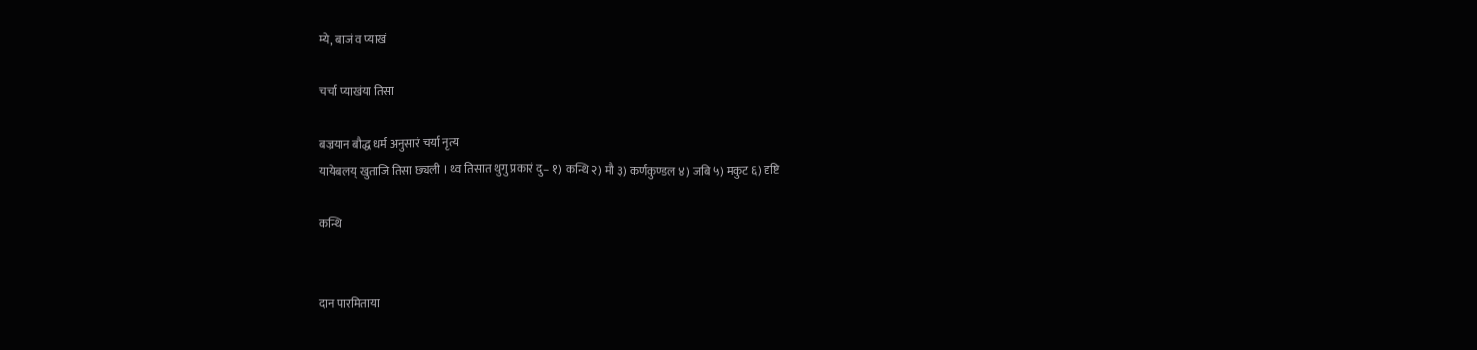म्ये, बाजं व प्याखं

चर्चा प्याखंया तिसा

बज्रयान बौद्ध धर्म अनुसारं चर्या नृत्य
यायेबलय्‌ खुताजि तिसा छ्यली । थ्व तिसात थुगु प्रकारं दु– १) कन्थि २) मौ ३) कर्णकुण्डल ४) जबि ५) मकुट ६) दृष्टि

कन्थि


दान पारमिताया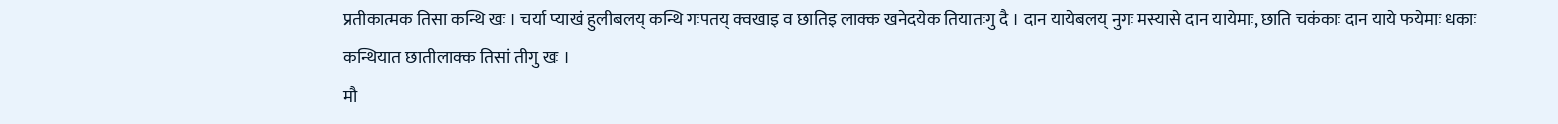प्रतीकात्मक तिसा कन्थि खः । चर्या प्याखं हुलीबलय्‌ कन्थि गःपतय्‌ क्वखाइ व छातिइ लाक्क खनेदयेक तियातःगु दै । दान यायेबलय्‌ नुगः मस्यासे दान यायेमाः, छाति चकंकाः दान याये फयेमाः धकाः कन्थियात छातीलाक्क तिसां तीगु खः ।
मौ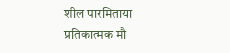शील पारमिताया प्रतिकात्मक मौ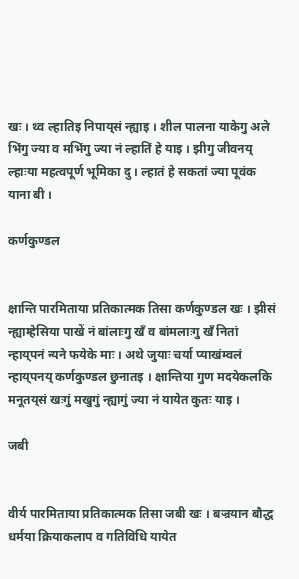खः । थ्व ल्हातिइ निपाय्‌सं न्ह्याइ । शील पालना याकेगु अले भिंगु ज्या व मभिंगु ज्या नं ल्हातिं हे याइ । झीगु जीवनय्‌ ल्हाःया महत्वपूर्ण भूमिका दु । ल्हातं हे सकतां ज्या पूवंक याना बी ।

कर्णकुण्डल


क्षान्ति पारमिताया प्रतिकात्मक तिसा कर्णकुण्डल खः । झीसं न्ह्याम्हेसिया पाखें नं बांलाःगु खँ व बांमलाःगु खँ नितां न्हाय्‌पनं न्यने फयेके माः । अथे जुयाः चर्या प्याखंम्वलं न्हाय्‌पनय्‌ कर्णकुण्डल छुनातइ । क्षान्तिया गुण मदयेकलकि मनूतय्‌सं खःगुं मखुगुं न्ह्यागुं ज्या नं यायेत कुतः याइ ।

जबी


वीर्य पारमिताया प्रतिकात्मक तिसा जबी खः । बज्रयान बौद्ध धर्मया क्रियाकलाप व गतिविधि यायेत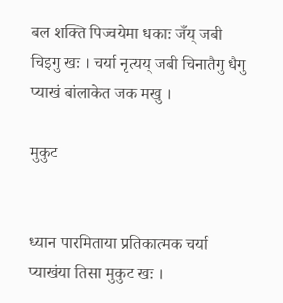बल शक्ति पिज्वयेमा धकाः जँय्‌ जबी चिइगु खः । चर्या नृत्यय्‌ जबी चिनातैगु धैगु प्याखं बांलाकेत जक मखु ।

मुकुट


ध्यान पारमिताया प्रतिकात्मक चर्या प्याखंया तिसा मुकुट खः ।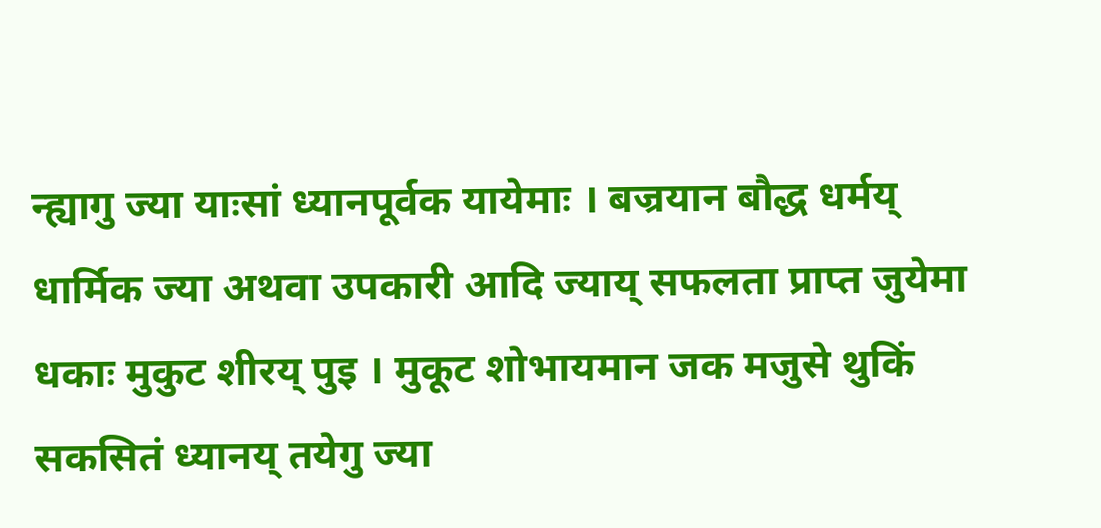न्ह्यागु ज्या याःसां ध्यानपूर्वक यायेमाः । बज्रयान बौद्ध धर्मय्‌ धार्मिक ज्या अथवा उपकारी आदि ज्याय्‌ सफलता प्राप्त जुयेमा धकाः मुकुट शीरय्‌ पुइ । मुकूट शोभायमान जक मजुसे थुकिं सकसितं ध्यानय्‌ तयेगु ज्या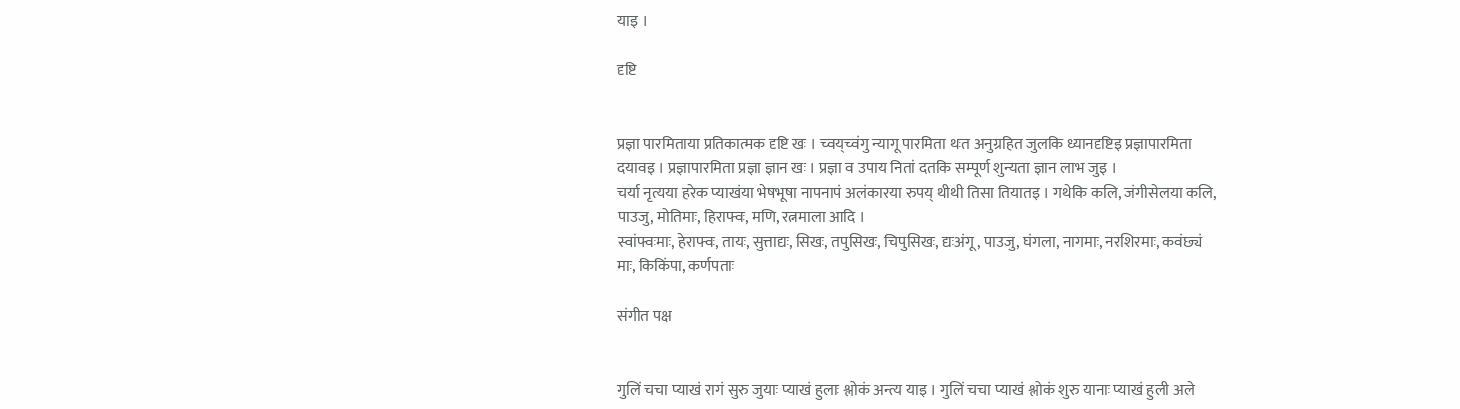याइ ।

दृष्टि


प्रज्ञा पारमिताया प्रतिकात्मक दृष्टि खः । च्वय्‌च्वंगु न्यागू पारमिता थःत अनुग्रहित जुलकि ध्यानदृष्टिइ प्रज्ञापारमिता दयावइ । प्रज्ञापारमिता प्रज्ञा ज्ञान खः । प्रज्ञा व उपाय नितां दतकि सम्पूर्ण शुन्यता ज्ञान लाभ जुइ ।
चर्या नृत्यया हरेक प्याखंया भेषभूषा नापनापं अलंकारया रुपय्‌ थीथी तिसा तियातइ । गथेकि कलि, जंगीसेलया कलि, पाउजु, मोतिमाः, हिराफ्वः, मणि, रत्नमाला आदि ।
स्वांफ्वःमाः, हेराफ्वः, तायः, सुत्ताद्यः, सिखः, तपुसिखः, चिपुसिखः, द्यःअंगू, पाउजु, घंगला, नागमाः, नरशिरमाः, कवंछ्यं माः, किकिंपा, कर्णपताः

संगीत पक्ष


गुलिं चचा प्याखं रागं सुरु जुयाः प्याखं हुलाः श्लोकं अन्त्य याइ । गुलिं चचा प्याखं श्लोकं शुरु यानाः प्याखं हुली अले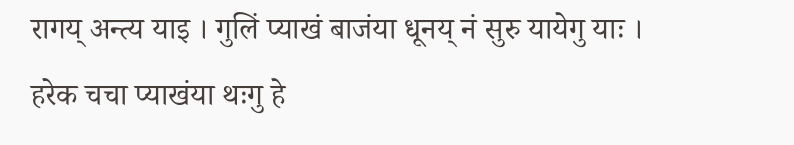रागय्‌ अन्त्य याइ । गुलिं प्याखं बाजंया धूनय्‌ नं सुरु यायेगु याः । हरेक चचा प्याखंया थःगु हे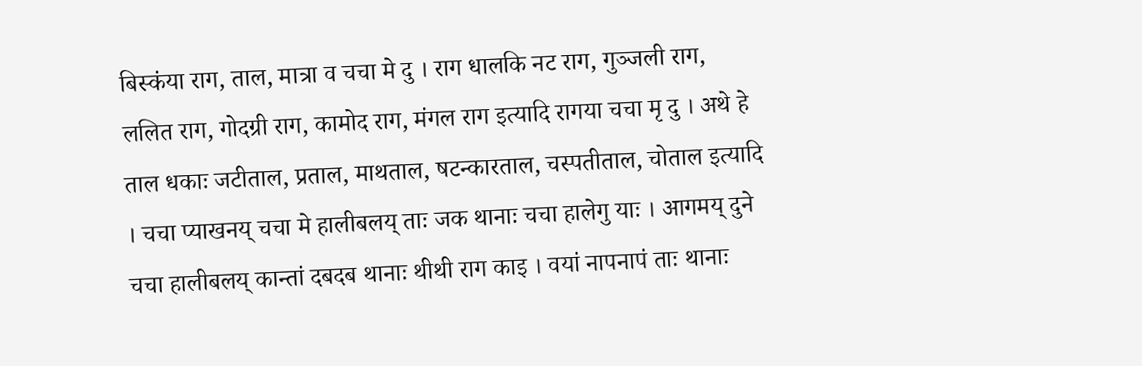बिस्कंया राग, ताल, मात्रा व चचा मे दु । राग धालकि नट राग, गुञ्जली राग, ललित राग, गोदग्री राग, कामोद राग, मंगल राग इत्यादि रागया चचा मृ दु । अथे हे ताल धकाः जटीताल, प्रताल, माथताल, षटन्कारताल, चस्पतीताल, चोताल इत्यादि । चचा प्याखनय्‌ चचा मे हालीबलय्‌ ताः जक थानाः चचा हालेगु याः । आगमय्‌ दुने चचा हालीबलय्‌ कान्तां दबदब थानाः थीथी राग काइ । वयां नापनापं ताः थानाः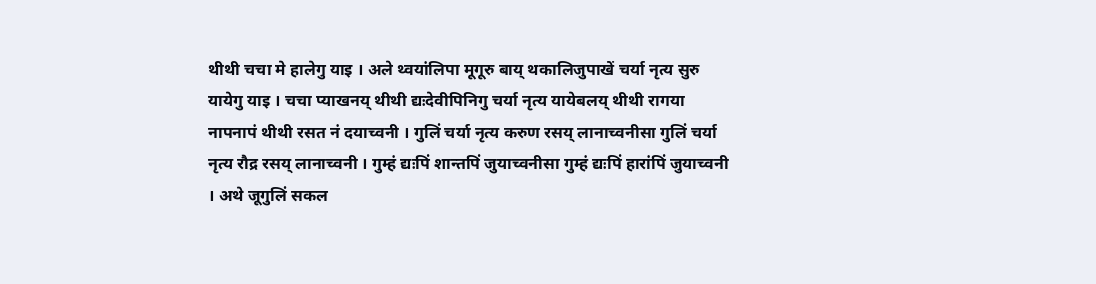थीथी चचा मे हालेगु याइ । अले थ्वयांलिपा मूगूरु बाय्‌ थकालिजुपाखें चर्या नृत्य सुरु यायेगु याइ । चचा प्याखनय्‌ थीथी द्यःदेवीपिनिगु चर्या नृत्य यायेबलय्‌ थीथी रागया नापनापं थीथी रसत नं दयाच्वनी । गुलिं चर्या नृत्य करुण रसय्‌ लानाच्वनीसा गुलिं चर्या नृत्य रौद्र रसय्‌ लानाच्वनी । गुम्हं द्यःपिं शान्तपिं जुयाच्वनीसा गुम्हं द्यःपिं हारांपिं जुयाच्वनी । अथे जूगुलिं सकल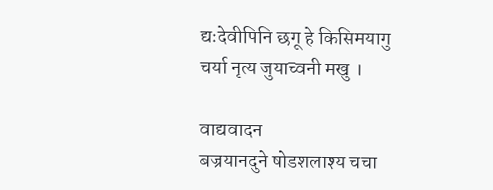द्यःदेवीपिनि छगू हे किसिमयागु चर्या नृत्य जुयाच्वनी मखु ।

वाद्यवादन
बज्रयानदुने षोडशलाश्य चचा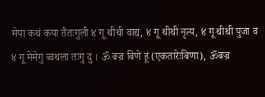मेया कथं कया तैतःगुली ४ गू थीथी वाद्य, ४ गू थीथी नृत्य, ४ गू थीथी पुजा व ४ गू मेमेगु ब्वथला तःगु दु । ॐ बज्र बिणे हूं (एकतारेःबिणा), ॐबज्र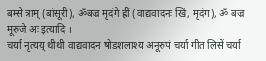बम्से त्राम् (बांसूरी), ॐबज्र मृदंगे ह्रीं (वाद्यवादनः खिं, मृदंग), ॐ बज्र मूरुजे अः इत्यादि ।
चर्या नृत्यय्‌ थीथी वाद्यवादन षोडशलाश्य अनूरुपं चर्या गीत लिसें चर्या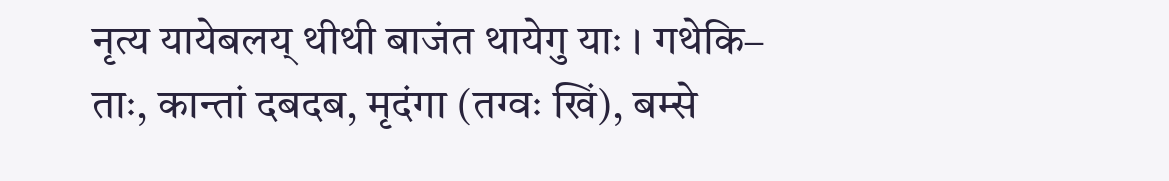नृत्य यायेबलय्‌ थीथी बाजंत थायेगु याः । गथेकि–
ताः, कान्तां दबदब, मृदंगा (तग्वः खिं), बम्से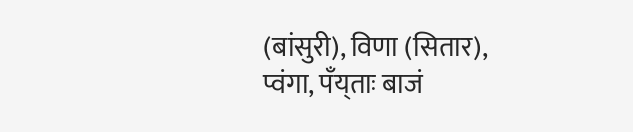(बांसुरी), विणा (सितार), प्वंगा, पँय्‌ताः बाजं